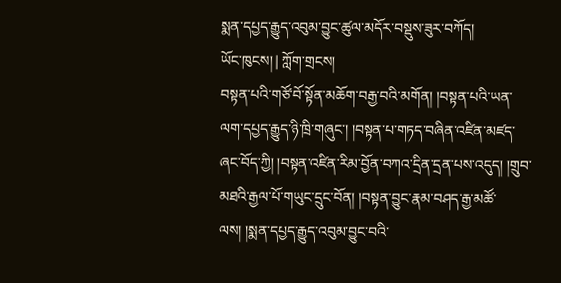སྨན་དཔྱད་རྒྱུད་འབུམ་བྱུང་ཚུལ་མདོར་བསྡུས་ཟུར་བཀོད།
ཡོང་ཁུངས། | ཀློག་གྲངས།
བསྟན་པའི་གཙོ་བོ་སྟོན་མཆོག་བརྒྱ་བའི་མགོན། །བསྟན་པའི་ཡན་ལག་དཔྱད་རྒྱུད་ཉི་ཁྲི་གཞུང་། །བསྟན་པ་གཏད་བཞིན་འཛིན་མཛད་ཞང་བོད་ཀྱི། །བསྟན་འཛིན་རིམ་བྱོན་བཀའ་དྲིན་དྲན་པས་འདུད། །གྲུབ་མཐའི་རྒྱལ་པོ་གཡུང་དྲུང་བོན། །བསྟན་བྱུང་རྣམ་བཤད་རྒྱ་མཚོ་ལས། །སྨན་དཔྱད་རྒྱུད་འབུམ་བྱུང་བའི་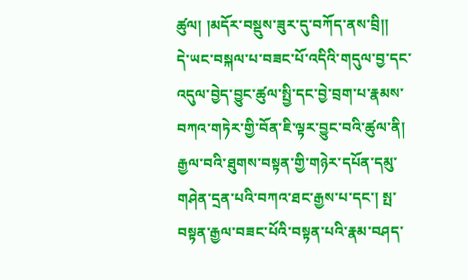ཚུལ། །མདོར་བསྡུས་ཟུར་དུ་བཀོད་ནས་བྲི།།
དེ་ཡང་བསྐལ་པ་བཟང་པོ་འདིའི་གདུལ་བྱ་དང་འདུལ་བྱེད་བྱུང་ཚུལ་སྤྱི་དང་བྱེ་བྲག་པ་རྣམས་བཀའ་གཏེར་གྱི་བོན་ཇི་ལྟར་བྱུང་བའི་ཚུལ་ནི། རྒྱལ་བའི་ཐུགས་བསྟན་གྱི་གཉེར་དཔོན་དམུ་གཤེན་དྲན་པའི་བཀའ་ཐང་རྒྱས་པ་དང་། སྤ་བསྟན་རྒྱལ་བཟང་པོའི་བསྟན་པའི་རྣམ་བཤད་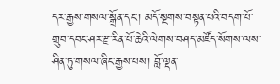དར་རྒྱས་གསལ་སྒྲོན་དང་། མདོ་སྔགས་བསྟན་པའི་བདག་པོ་གྲུབ་དབང་ཤར་རྫ་རིན་པོ་ཆེའི་ལེགས་བཤད་མཛོད་སོགས་ལས་ཤིན་ཏུ་གསལ་ཞིང་རྒྱས་པས། བློ་ལྡན་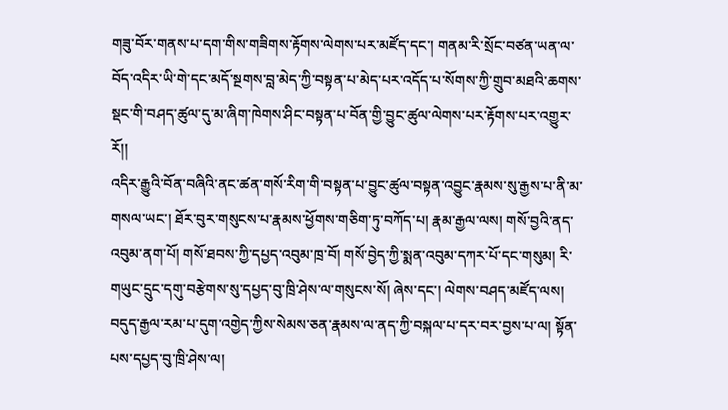གཟུ་བོར་གནས་པ་དག་གིས་གཟིགས་རྟོགས་ལེགས་པར་མཛོད་དང་། གནམ་རི་སྲོང་བཙན་ཡན་ལ་བོད་འདིར་ཡི་གེ་དང་མདོ་སྔགས་བླ་མེད་ཀྱི་བསྟན་པ་མེད་པར་འདོད་པ་སོགས་ཀྱི་གྲུབ་མཐའི་ཆགས་སྡང་གི་བཤད་ཚུལ་དུ་མ་ཞིག་ཁེགས་ཤིང་བསྟན་པ་བོན་གྱི་བྱུང་ཚུལ་ལེགས་པར་རྟོགས་པར་འགྱུར་རོ།།
འདིར་རྒྱུའི་བོན་བཞིའི་ནང་ཚན་གསོ་རིག་གི་བསྟན་པ་བྱུང་ཚུལ་བསྟན་འབྱུང་རྣམས་སུ་རྒྱས་པ་ནི་མ་གསལ་ཡང་། ཐོར་བུར་གསུངས་པ་རྣམས་ཕྱོགས་གཅིག་ཏུ་བཀོད་པ། རྣམ་རྒྱལ་ལས། གསོ་བྱའི་ནད་འབུམ་ནག་པོ། གསོ་ཐབས་ཀྱི་དཔྱད་འབུམ་ཁྲ་བོ། གསོ་བྱེད་ཀྱི་སྨན་འབུམ་དཀར་པོ་དང་གསུམ། རི་གཡུང་དྲུང་དགུ་བརྩེགས་སུ་དཔྱད་བུ་ཁྲི་ཤེས་ལ་གསུངས་སོ། ཞེས་དང་། ལེགས་བཤད་མཛོད་ལས། བདུད་རྒྱལ་རམ་པ་དུག་འགྱེད་ཀྱིས་སེམས་ཅན་རྣམས་ལ་ནད་ཀྱི་བསྐལ་པ་དར་བར་བྱས་པ་ལ། སྟོན་པས་དཔྱད་བུ་ཁྲི་ཤེས་ལ།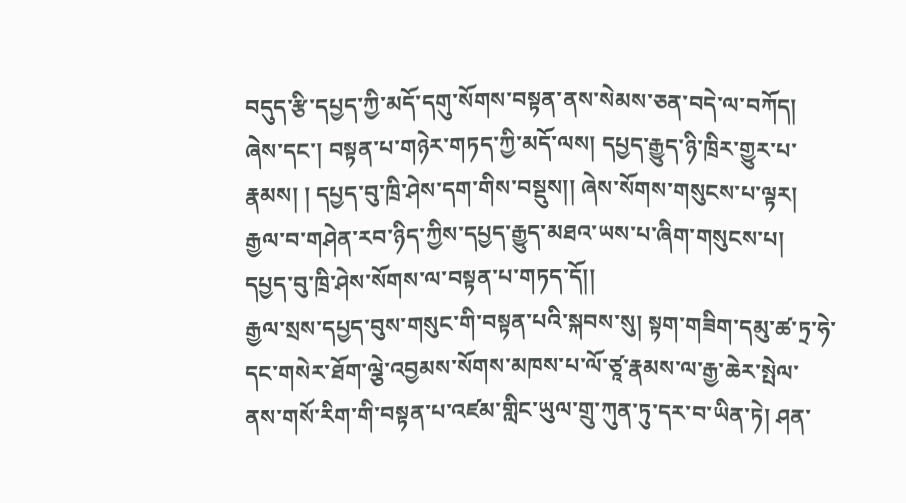བདུད་རྩི་དཔྱད་ཀྱི་མདོ་དགུ་སོགས་བསྟན་ནས་སེམས་ཅན་བདེ་ལ་བཀོད། ཞེས་དང་། བསྟན་པ་གཉེར་གཏད་ཀྱི་མདོ་ལས། དཔྱད་རྒྱུད་ཉི་ཁྲིར་གྱུར་པ་རྣམས། ། དཔྱད་བུ་ཁྲི་ཤེས་དག་གིས་བསྡུས།། ཞེས་སོགས་གསུངས་པ་ལྟར། རྒྱལ་བ་གཤེན་རབ་ཉིད་ཀྱིས་དཔྱད་རྒྱུད་མཐའ་ཡས་པ་ཞིག་གསུངས་པ། དཔྱད་བུ་ཁྲི་ཤེས་སོགས་ལ་བསྟན་པ་གཏད་དོ།།
རྒྱལ་སྲས་དཔྱད་བུས་གསུང་གི་བསྟན་པའི་སྐབས་སུ། སྟག་གཟིག་དམུ་ཚ་ཏྲ་ཧེ་དང་གསེར་ཐོག་ལྕེ་འབྱམས་སོགས་མཁས་པ་ལོ་ཙཱ་རྣམས་ལ་རྒྱ་ཆེར་སྤེལ་ནས་གསོ་རིག་གི་བསྟན་པ་འཛམ་གླིང་ཡུལ་གྲུ་ཀུན་ཏུ་དར་བ་ཡིན་ཏེ། ཤན་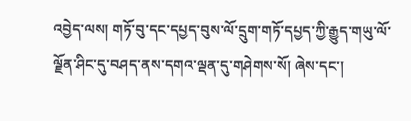འབྱེད་ལས། གཏོ་བུ་དང་དཔྱད་བུས་ལོ་དྲུག་གཏོ་དཔྱད་ཀྱི་རྒྱུད་གཡུ་ལོ་ལྗོན་ཤིང་དུ་བཤད་ནས་དགའ་ལྡན་དུ་གཤེགས་སོ། ཞེས་དང་།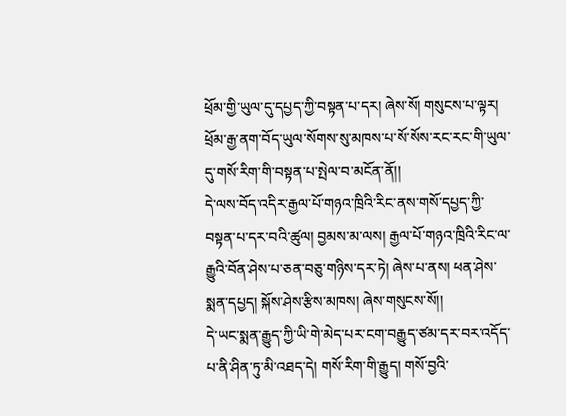ཕྲོམ་གྱི་ཡུལ་དུ་དཔྱད་ཀྱི་བསྟན་པ་དར། ཞེས་སོ། གསུངས་པ་ལྟར། ཕྲོམ་རྒྱ་ནག་བོད་ཡུལ་སོགས་སུ་མཁས་པ་སོ་སོས་རང་རང་གི་ཡུལ་དུ་གསོ་རིག་གི་བསྟན་པ་སྤེལ་བ་མངོན་ནོ།།
དེ་ལས་བོད་འདིར་རྒྱལ་པོ་གཉའ་ཁྲིའི་རིང་ནས་གསོ་དཔྱད་ཀྱི་བསྟན་པ་དར་བའི་ཚུལ། བྱམས་མ་ལས། རྒྱལ་པོ་གཉའ་ཁྲིའི་རིང་ལ་རྒྱུའི་བོན་ཤེས་པ་ཅན་བཅུ་གཉིས་དར་ཏེ། ཞེས་པ་ནས། ཕན་ཤེས་སྨན་དཔྱད། སྐོས་ཤེས་རྩིས་མཁས། ཞེས་གསུངས་སོ།།
དེ་ཡང་སྨན་རྒྱུད་ཀྱི་ཡི་གེ་མེད་པར་ངག་བརྒྱུད་ཙམ་དར་བར་འདོད་པ་ནི་ཤིན་ཏུ་མི་འཐད་དེ། གསོ་རིག་གི་རྒྱུད། གསོ་བྱའི་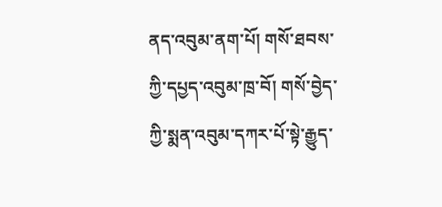ནད་འབུམ་ནག་པོ། གསོ་ཐབས་ཀྱི་དཔྱད་འབུམ་ཁྲ་བོ། གསོ་བྱེད་ཀྱི་སྨན་འབུམ་དཀར་པོ་སྟེ་རྒྱུད་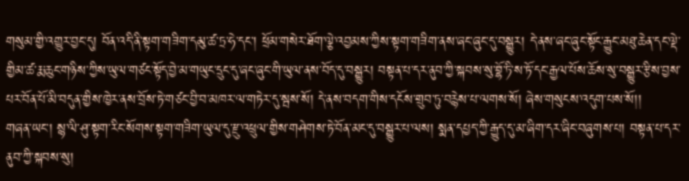གསུམ་གྱི་འགྱུར་བྱང་དུ། བོན་འདི་ནི་སྟག་གཟིག་དམུ་ཚ་ཏྲ་ཧེ་དང་། ཕྲོམ་གསེར་ཐོག་ལྕེ་འབྱམས་ཀྱིས་སྟག་གཟིག་ནས་ཞང་ཞུང་དུ་བསྒྱུར། དེ་ནས་ཞང་ཞུང་སྟོང་རྒྱུང་མཐུ་ཆེན་དང་ལྡེ་གྱིམ་ཚ་རྨ་ཆུང་གཉིས་ཀྱིས་ཡུལ་གཙང་སྟོད་བྱེ་མ་གཡུང་དྲུང་དུ་ཞང་ཞུང་གི་ཡུལ་ནས་བོད་དུ་བསྒྱུར། བསྟན་པ་དར་ནུབ་ཀྱི་སྐབས་སུ་བྷོ་ཏི་ས་ཏོ་དང་རྒྱལ་པོས་ཆོས་སུ་བསྒྱུར་རྩིས་བྱས་པར་བོན་པོ་མི་བདུན་གྱིས་ཁྱེར་ནས་བྲོས་ཏེ་གཙང་བྱི་བ་མཁར་ལ་གཏེར་དུ་སྦས་སོ། དེ་ནས་བདག་གིས་དངོས་གྲུབ་ཏུ་བརྙེས་པ་ལགས་སོ། ཞེས་གསུངས་འདུག་པས་སོ།།
གཞན་ཡང་། སྙ་ལི་ཤུ་སྟག་རིང་སོགས་སྟག་གཟིག་ཡུལ་དུ་རྫུ་འཕྲུལ་གྱིས་གཤེགས་ཏེ་བོན་མང་དུ་བསྒྱུར་པ་ལས། སྨན་དཔྱད་ཀྱི་རྒྱུད་དུ་མ་ཞིག་དར་ཞིང་བཞུགས་པ། བསྟན་པ་དར་ནུབ་ཀྱི་སྐབས་སུ།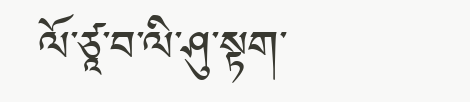ལོ་ཙཱ་བ་ལི་ཤུ་སྟག་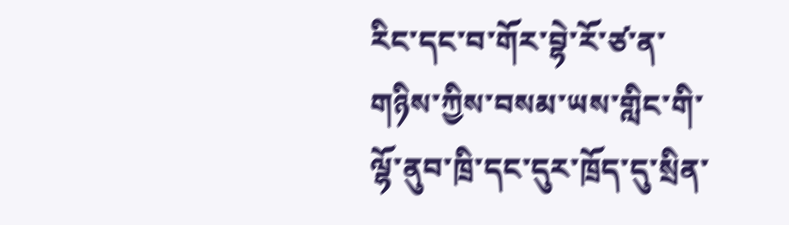རིང་དང་བ་གོར་བྷེ་རོ་ཙ་ན་གཉིས་ཀྱིས་བསམ་ཡས་གླིང་གི་ལྷོ་ནུབ་ཁྲི་དང་དུར་ཁྲོད་དུ་སྲིན་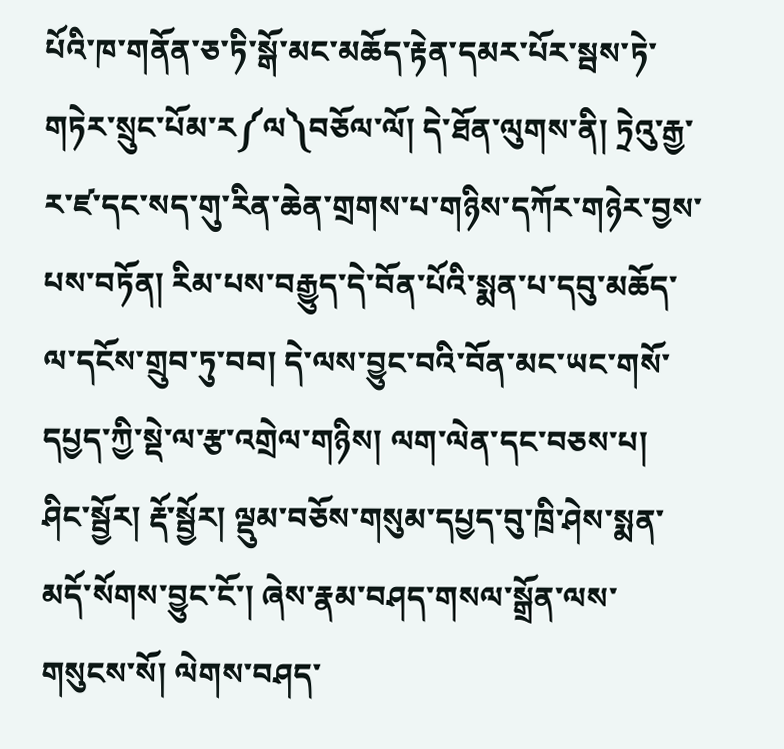པོའི་ཁ་གནོན་ཅ་ཏི་སྒོ་མང་མཆོད་རྟེན་དམར་པོར་སྦས་ཏེ་གཏེར་སྲུང་པོམ་ར༼ལ༽བཅོལ་ལོ། དེ་ཐོན་ལུགས་ནི། ཏྲེའུ་རྒྱ་ར་ཛ་དང་སད་གུ་རིན་ཆེན་གྲགས་པ་གཉིས་དཀོར་གཉེར་བྱས་པས་བཏོན། རིམ་པས་བརྒྱུད་དེ་བོན་པོའི་སྨན་པ་དབུ་མཆོད་ལ་དངོས་གྲུབ་ཏུ་བབ། དེ་ལས་བྱུང་བའི་བོན་མང་ཡང་གསོ་དཔྱད་ཀྱི་སྡེ་ལ་རྩ་འགྲེལ་གཉིས། ལག་ལེན་དང་བཅས་པ། ཤིང་སྦྱོར། རྡོ་སྦྱོར། ལྡུམ་བཅོས་གསུམ་དཔྱད་བུ་ཁྲི་ཤེས་སྨན་མདོ་སོགས་བྱུང་ངོ་། ཞེས་རྣམ་བཤད་གསལ་སྒྲོན་ལས་གསུངས་སོ། ལེགས་བཤད་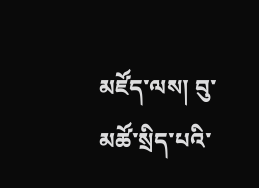མཛོད་ལས། བུ་མཚོ་སྲིད་པའི་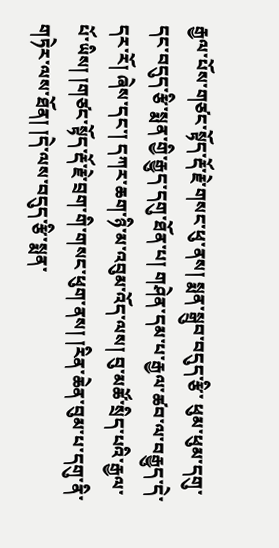རྒྱལ་པོས་གཙང་སྟོད་རྡོ་རྗེ་གསང་ཕུ་ནས། སྨན་སྒྲུབ་བདུད་རྩི་ ཕུམ་ཕུམ་དགུ་དང་བདུད་རྩི་སྨན་གྱི་རྒྱུད་དགུ་ཐོན་པ། གཤེན་དམ་པ་རྒྱལ་ཚབ་ལ་བརྒྱུད་དེ་དར་རོ། ཞེས་དང་། དཀར་ཆག་ཉི་མ་འབུམ་འོད་ལས། བུ་མཚོ་སྲིད་པའི་རྒྱལ་པོ་ཡིས། །གཙང་སྟོད་རྡོ་རྗེ་བྲག་གི་གསང་ཕུག་ནས། །རིན་ཆེན་བུམ་པ་དགུ་ནི་གཏེར་ལས་ཐོན། །དེ་ལས་བདུད་རྩི་སྨན་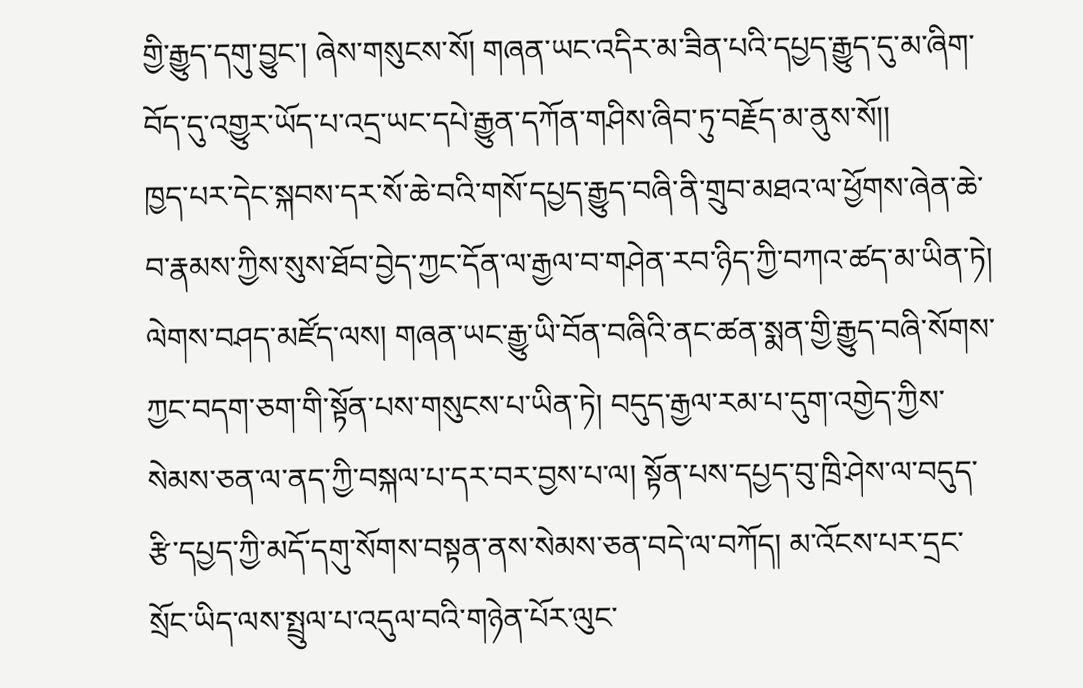གྱི་རྒྱུད་དགུ་བྱུང་། ཞེས་གསུངས་སོ། གཞན་ཡང་འདིར་མ་ཟིན་པའི་དཔྱད་རྒྱུད་དུ་མ་ཞིག་བོད་དུ་འགྱུར་ཡོད་པ་འདྲ་ཡང་དཔེ་རྒྱུན་དཀོན་གཤིས་ཞིབ་ཏུ་བརྗོད་མ་ནུས་སོ།།
ཁྱད་པར་དེང་སྐབས་དར་སོ་ཆེ་བའི་གསོ་དཔྱད་རྒྱུད་བཞི་ནི་གྲུབ་མཐའ་ལ་ཕྱོགས་ཞེན་ཆེ་བ་རྣམས་ཀྱིས་སུས་ཐོབ་བྱེད་ཀྱང་དོན་ལ་རྒྱལ་བ་གཤེན་རབ་ཉིད་ཀྱི་བཀའ་ཚད་མ་ཡིན་ཏེ། ལེགས་བཤད་མཛོད་ལས། གཞན་ཡང་རྒྱུ་ཡི་བོན་བཞིའི་ནང་ཚན་སྨན་གྱི་རྒྱུད་བཞི་སོགས་ཀྱང་བདག་ཅག་གི་སྟོན་པས་གསུངས་པ་ཡིན་ཏེ། བདུད་རྒྱལ་རམ་པ་དུག་འགྱེད་ཀྱིས་སེམས་ཅན་ལ་ནད་ཀྱི་བསྐལ་པ་དར་བར་བྱས་པ་ལ། སྟོན་པས་དཔྱད་བུ་ཁྲི་ཤེས་ལ་བདུད་རྩི་དཔྱད་ཀྱི་མདོ་དགུ་སོགས་བསྟན་ནས་སེམས་ཅན་བདེ་ལ་བཀོད། མ་འོངས་པར་དྲང་སྲོང་ཡིད་ལས་སྤྲུལ་པ་འདུལ་བའི་གཉེན་པོར་ལུང་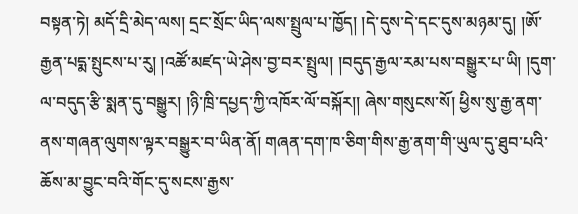བསྟན་ཏེ། མདོ་དྲི་མེད་ལས། དྲང་སྲོང་ཡིད་ལས་སྤྲུལ་པ་ཁྱོད། །དེ་དུས་དེ་དང་དུས་མཉམ་དུ། །ཨོ་རྒྱན་པདྨ་སྤུངས་པ་རུ། །འཚོ་མཛད་ཡེ་ཤེས་བྱ་བར་སྤྲུལ། །བདུད་རྒྱལ་རམ་པས་བསྒྱུར་པ་ཡི། །དུག་ལ་བདུད་རྩི་སྨན་དུ་བསྒྱུར། །ཉི་ཁྲི་དཔྱད་ཀྱི་འཁོར་ལོ་བསྐོར།། ཞེས་གསུངས་སོ། ཕྱིས་སུ་རྒྱ་ནག་ནས་གཞན་ལུགས་ལྟར་བསྒྱུར་བ་ཡིན་ནོ། གཞན་དག་ཁ་ཅིག་གིས་རྒྱ་ནག་གི་ཡུལ་དུ་ཐུབ་པའི་ཆོས་མ་བྱུང་བའི་གོང་དུ་སངས་རྒྱས་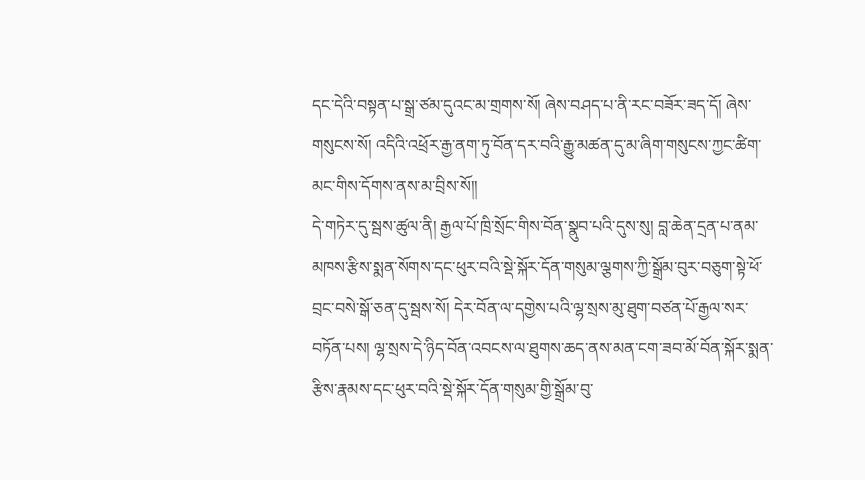དང་དེའི་བསྟན་པ་སྒྲ་ཙམ་དུའང་མ་གྲགས་སོ། ཞེས་བཤད་པ་ནི་རང་བཟོར་ཟད་དོ། ཞེས་གསུངས་སོ། འདིའི་འཕྲོར་རྒྱ་ནག་ཏུ་བོན་དར་བའི་རྒྱུ་མཚན་དུ་མ་ཞིག་གསུངས་ཀྱང་ཚིག་མང་གིས་དོགས་ནས་མ་བྲིས་སོ།།
དེ་གཏེར་དུ་སྦས་ཚུལ་ནི། རྒྱལ་པོ་ཁྲི་སྲོང་གིས་བོན་སྣུབ་པའི་དུས་སུ། བླ་ཆེན་དྲན་པ་ནམ་མཁས་རྩིས་སྨན་སོགས་དང་ཕུར་བའི་སྡེ་སྐོར་དོན་གསུམ་ལྕགས་ཀྱི་སྒྲོམ་བུར་བཅུག་སྟེ་ཕོ་བྲང་བསེ་སྒོ་ཅན་དུ་སྦས་སོ། དེར་བོན་ལ་དགྱེས་པའི་ལྷ་སྲས་མུ་ཐུག་བཙན་པོ་རྒྱལ་སར་བཏོན་པས། ལྷ་སྲས་དེ་ཉིད་བོན་འབངས་ལ་ཐུགས་ཆད་ནས་མན་ངག་ཟབ་མོ་བོན་སྐོར་སྨན་རྩིས་རྣམས་དང་ཕུར་བའི་སྡེ་སྐོར་དོན་གསུམ་གྱི་སྒྲོམ་བུ་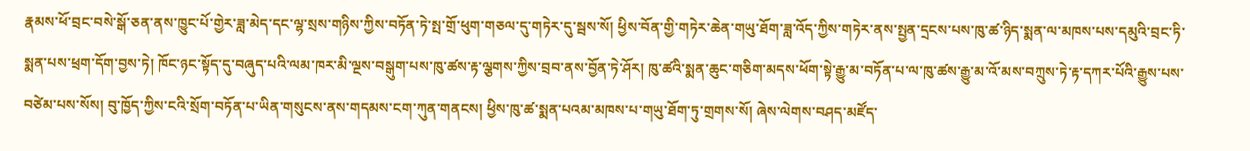རྣམས་ཕོ་བྲང་བསེ་སྒོ་ཅན་ནས་ཁྱུང་པོ་གྱེར་ཟླ་མེད་དང་ལྷ་སྲས་གཉིས་ཀྱིས་བཏོན་ཏེ་སྤ་གྲོ་ཕུག་གཅལ་དུ་གཏེར་དུ་སྦས་སོ། ཕྱིས་བོན་གྱི་གཏེར་ཆེན་གཡུ་ཐོག་ཟླ་འོད་ཀྱིས་གཏེར་ནས་སྤྱན་དྲངས་པས་ཁུ་ཚ་ཉིད་སྨན་ལ་མཁས་པས་དམུའི་བྲང་ཏི་སྨན་པས་ཕྲག་དོག་བྱས་ཏེ། ཁོང་ཉང་སྟོད་དུ་བཞུད་པའི་ལམ་ཁར་མི་ལྔས་བསྒུག་པས་ཁུ་ཚས་རྟ་ལྕགས་ཀྱིས་བྲབ་ནས་བྱོན་ཏེ་ཤོར། ཁུ་ཚའི་སྨན་ཆུང་གཅིག་མདས་ཕོག་སྟེ་རྒྱུ་མ་བཏོན་པ་ལ་ཁུ་ཚས་རྒྱུ་མ་འོ་མས་བཀྲུས་ཏེ་རྟ་དཀར་པོའི་རྒྱུས་པས་བཙེམ་པས་སོས། བུ་ཁྱོད་ཀྱིས་ངའི་སྲོག་བཏོན་པ་ཡིན་གསུངས་ནས་གདམས་ངག་ཀུན་གནངས། ཕྱིས་ཁུ་ཚ་སྨན་པའམ་མཁས་པ་གཡུ་ཐོག་ཏུ་གྲགས་སོ། ཞེས་ལེགས་བཤད་མཛོད་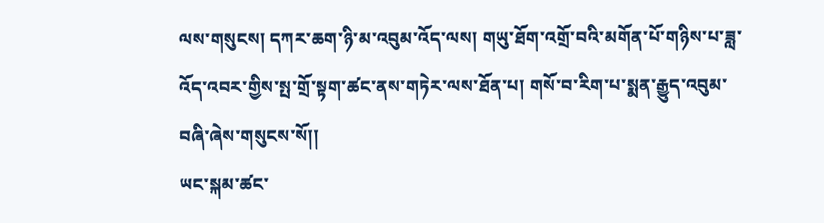ལས་གསུངས། དཀར་ཆག་ཉི་མ་འབུམ་འོད་ལས། གཡུ་ཐོག་འགྲོ་བའི་མགོན་པོ་གཉིས་པ་ཟླ་འོད་འབར་གྱིས་སྤ་གྲོ་སྟག་ཚང་ནས་གཏེར་ལས་ཐོན་པ། གསོ་བ་རིག་པ་སྨན་རྒྱུད་འབུམ་བཞི་ཞེས་གསུངས་སོ།།
ཡང་སྐམ་ཚང་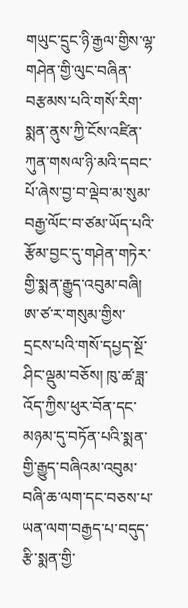གཡུང་དྲུང་ཉི་རྒྱལ་གྱིས་ལྷ་གཤེན་གྱི་ལུང་བཞིན་བརྩམས་པའི་གསོ་རིག་སྨན་ནུས་ཀྱི་ངོས་འཛིན་ཀུན་གསལ་ཉི་མའི་དབང་པོ་ཞེས་བྱ་བ་ལྡེབ་མ་སུམ་བརྒྱ་ལོང་བ་ཙམ་ཡོད་པའི་རྩོམ་བྱང་དུ་གཤེན་གཏེར་གྱི་སྨན་རྒྱུད་འབུམ་བཞི། ཨ་ཙ་ར་གསུམ་གྱིས་དྲངས་པའི་གསོ་དཔྱད་སྔོ་ཤིང་ལྡུམ་བཅོས། ཁུ་ཚ་ཟླ་འོད་ཀྱིས་ཕུར་བོན་དང་མཉམ་དུ་བཏོན་པའི་སྨན་གྱི་རྒྱུད་བཞིའམ་འབུམ་བཞི་ཆ་ལག་དང་བཅས་པ་ཡན་ལག་བརྒྱད་པ་བདུད་རྩི་སྨན་གྱི་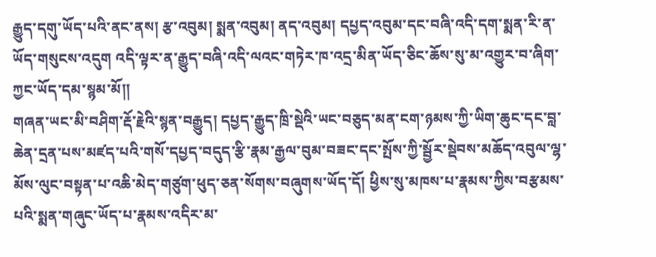རྒྱུད་དགུ་ཡོད་པའི་ནང་ནས། རྩ་འབུམ། སྨན་འབུམ། ནད་འབུམ། དཔྱད་འབུམ་དང་བཞི་འདི་དག་སྨན་རི་ན་ཡོད་གསུངས་འདུག འདི་ལྟར་ན་རྒྱུད་བཞི་འདི་ལའང་གཏེར་ཁ་འདྲ་མིན་ཡོད་ཅིང་ཆོས་སུ་མ་འགྱུར་བ་ཞིག་ཀྱང་ཡོད་དམ་སྙམ་མོ།།
གཞན་ཡང་མི་བཤིག་རྡོ་རྗེའི་སྙན་བརྒྱུད། དཔྱད་རྒྱུད་ཁྲི་སྡེའི་ཡང་བཅུད་མན་ངག་ཉམས་ཀྱི་ཡིག་ཆུང་དང་བླ་ཆེན་དྲན་པས་མཛད་པའི་གསོ་དཔྱད་བདུད་རྩི་རྣམ་རྒྱལ་བུམ་བཟང་དང་སྤོས་ཀྱི་སྦྱོར་སྡེབས་མཆོད་འབུལ་ལྷ་མོས་ལུང་བསྟན་པ་འཆི་མེད་གཙུག་ཕུད་ཅན་སོགས་བཞུགས་ཡོད་དོ། ཕྱིས་སུ་མཁས་པ་རྣམས་ཀྱིས་བརྩམས་པའི་སྨན་གཞུང་ཡོད་པ་རྣམས་འདིར་མ་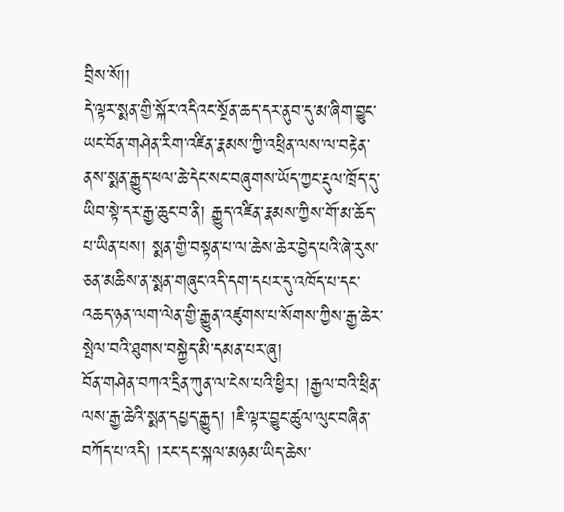བྲིས་སོ།།
དེ་ལྟར་སྨན་གྱི་སྐོར་འདིའང་སྔོན་ཆད་དར་ནུབ་དུ་མ་ཞིག་བྱུང་ཡང་བོན་གཤེན་རིག་འཛིན་རྣམས་ཀྱི་འཕྲིན་ལས་ལ་བརྟེན་ནས་སྨན་རྒྱུད་ཕལ་ཆེ་དེང་སང་བཞུགས་ཡོད་ཀྱང་རྡུལ་ཁྲོད་དུ་ཡིབ་སྟེ་དར་རྒྱ་ཆུང་བ་ནི། རྒྱུད་འཛིན་རྣམས་ཀྱིས་གོ་མ་ཆོད་པ་ཡིན་པས། སྨན་གྱི་བསྟན་པ་ལ་ཆེས་ཆེར་བྱེད་པའི་ཞེ་རུས་ཅན་མཆིས་ན་སྨན་གཞུང་འདི་དག་དཔར་དུ་འཁོད་པ་དང་འཆད་ཉན་ལག་ལེན་གྱི་རྒྱུན་འཛུགས་པ་སོགས་ཀྱིས་རྒྱ་ཆེར་སྤེལ་བའི་ཐུགས་བསྐྱེད་མི་དམན་པར་ཞུ།
བོན་གཤེན་བཀའ་དྲིན་ཀུན་ལ་ངེས་པའི་ཕྱིར། །རྒྱལ་བའི་ཕྲིན་ལས་རྒྱ་ཆེའི་སྨན་དཔྱད་རྒྱུད། །ཇི་ལྟར་བྱུང་ཚུལ་ལུང་བཞིན་བཀོད་པ་འདི། །རང་དང་སྐལ་མཉམ་ཡིད་ཆེས་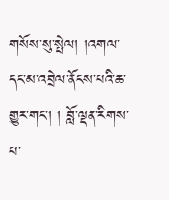གསོས་སུ་སྤེལ། །འགལ་དང་མ་འབྲེལ་ནོངས་པའི་ཆ་གྱུར་གང་། ། བློ་ལྡན་རིགས་པ་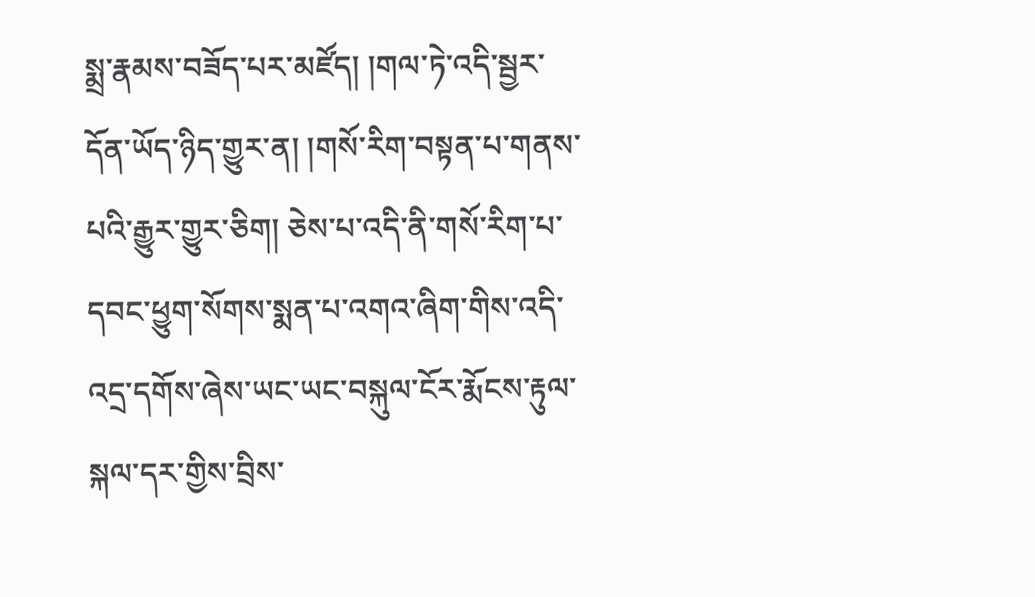སྨྲ་རྣམས་བཟོད་པར་མཛོད། །གལ་ཏེ་འདི་སྦྱར་དོན་ཡོད་ཉིད་གྱུར་ན། །གསོ་རིག་བསྟན་པ་གནས་པའི་རྒྱུར་གྱུར་ཅིག། ཅེས་པ་འདི་ནི་གསོ་རིག་པ་དབང་ཕྱུག་སོགས་སྨན་པ་འགའ་ཞིག་གིས་འདི་འདྲ་དགོས་ཞེས་ཡང་ཡང་བསྐུལ་ངོར་རྨོངས་རྟུལ་སྐལ་དར་གྱིས་བྲིས་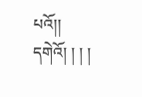པའོ།། དགེའོ། ། ། །